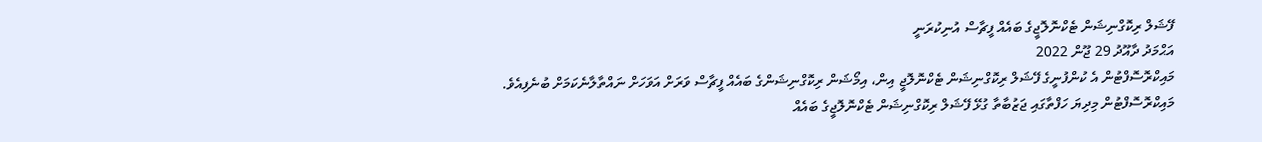ފޭޝަލް ރިކޮގްނިޝަން ޓެކްނޮލޮޖީގެ ބައެއް ފީޗާސް އުނިކުރަނީ
އަޙްމަދު ދާއޫދު 29 ޖޫން 2022
މައިކްރޮސޮފްޓުން އެ ކުންފުނީގެ ފޭޝަލް ރިކޮގްނިޝަން ޓެކްނޮލޮޖީ އިން، އިމޯޝަން ރިކޮގްނިޝަންގެ ބައެއް ފީޗާސް ވަރަށް އަވަހަށް ނައްތާލާނެކަމަށް ބުނެފިއެވެ.
މައިކްރޮސޮފްޓުން މިދިޔަ ހަފްތާގައި ޖަޒުބާތާ ގުޅޭ ފޭޝަލް ރިކޮގްނިޝަން ޓެކްނޮލޮޖީގެ ބައެއް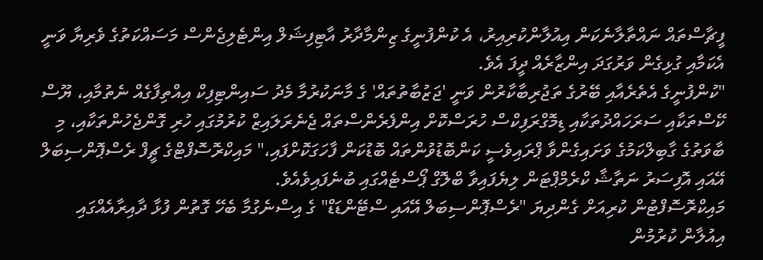ފީޗާސްތައް ނައްތާލާނެކަން އިއުލާންކުރިއިރު، އެ ކުންފުނީގެ ޒިންމާދާރު އާޓިފިޝަލް އިންޓެލިޖެންސް މަސައްކަތުގެ ވެރިޔާ ވަނީ އެކަމާއި ގުޅިގެން ވަރުގަދަ އިންޒާރެއް ދީފަ އެވެ.
"ކުންފުނީގެ އެތެރެއާއި ބޭރުގެ ތަޖުރިބާކާރުން ވަނީ 'ޖަޒުބާތުތައް' ގެ މާނަކުރުމާ މެދު ސައިންޓިފިކް އިއްތިފާގެއް ނެތުމާއި، ޔޫސް ކޭސްތަކާއި ސަރަހައްދުތަކާއި ޑިމޮގްރަފިކްސް ހުރަސްކޮށް އިންފެރެންސްތައް ޖެނެރަލައިޒް ކުރުމުގައި ހުރި ގޮންޖެހުންތަކާއި، މި ބާވަތުގެ ގާބިލްކަމުގެ ވަށައިގެންވާ ޕްރައިވެސީ ކަންބޮޑުވުންތައް ބޮޑުކަން ފާހަގަކޮށްފައި،" މައިކްރޮސޮފްޓްގެ ޗީފް ރެސްޕޮންސިބަލް އޭއައި އޮފިސަރު ނަތާޝާ ކްރެމްޕްޓަން ލިޔެފައިވާ ބްލޮގް ޕޯސްޓެއްގައި ބުނެފައިވެއެވެ.
މައިކްރޮސޮފްޓުން ކުރިއަށް ގެންދިޔަ "ރެސްޕޮންސިބަލް އޭއައި ސްޓޭންޑަޑް" ގެ އިސްނެގުމާ ބެހޭ ގޮތުން ފުޅާ ދާއިރާއެއްގައި އިއުލާން ކުރުމުން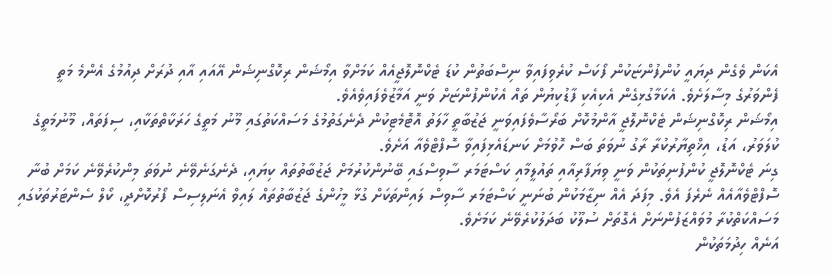އެކަން ވެގެން ދިޔައީ ކުންފުންޏަކުން ފޯކަސް ކުރެވިފައިވާ ނިސްބަތުން ކުޑަ ޓެކްނޮލޮޖީއެއް ކަމަށްވާ އިމޯޝަން ރިކޮގްނިޝަން އޭއައި އާއި ދުރަށް ދިއުމުގެ އެންމެ މަތީ ފެންވަރުގެ މިސާލަށެވެ. އެކަމާގުޅިގެން އެކިއެކި ފާޑުކިޔުން ތައް އެކުންފުންޏަށް ވަނީ އަމާޒުވެފައިވެއެވެ.
އިމޯޝަން ރިކޮގްނިޝަން ޓެކްނޮލޮޖީ އާންމުކޮށް ބަރޯސާވެފައިވަނީ ޖަޒުބާތީ ހާލަތު އޮޓޮމެޓިކުން ދެނެގަތުމުގެ މަސައްކަތުގައި މޫނު މަތީގެ ހަރަކާތްތަކާއި، ސިފަތައް، މޫނުމަތީގެ ކުލަވަރު، އަޑު، އިޚްތިޔާރުކުރާ ރާގު ނުވަތަ ބަސް ހޮވުމަށް ކަނޑައެޅިފައިވާ ސޮފްޓްވެއާ އަށެވެ.
ގިނަ ޓެކްނޮލޮޖީ ކުންފުނިތަކުން ވަނީ ވިޔަފާރިއާއި ތައުލީމާއި ކަސްޓަމަރ ސާވިސްގައި ބޭނުންކުރުމަށް ޖަޒުބާތުތައް ކިޔައި، ދެނެގަނެވޭނެ ނުވަތަ މިންކުރެވޭނެ ކަމަށް ބުނާ ސޮފްޓްވެއާއެއް ނެރެފަ އެވެ. މިފަދަ އެއް ނިޒާމަކުން ބުނަނީ ކަސްޓަމަރ ސާވިސް ލައިންތަކަށް ގުޅާ މީހުންގެ ޖަޒުބާތުތައް ލައިވް އެނަލިސިސް ފޯރުކޮށްދީ، ކޯލް ސެންޓަރުތަކުގައި މަސައްކަތްކުރާ މުވައްޒަފުންނަށް އެގޮތަށް ސުލޫކު ބަދަލުކުރެވޭނެ ކަމަށެވެ.
އަނެއް ހިދުމަތަކުން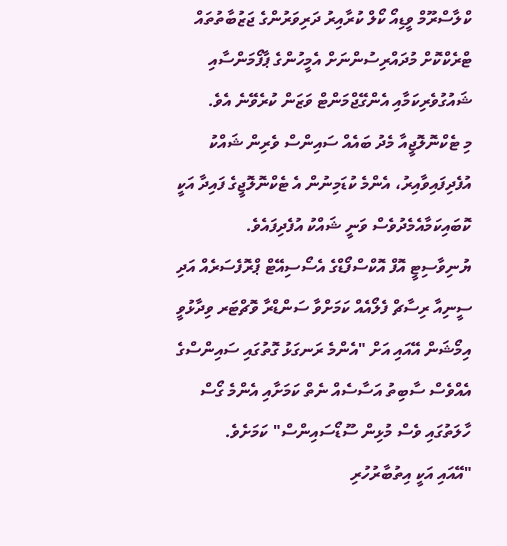ކްލާސްރޫމް ވީޑިއޯ ކޯލް ކުރާއިރު ދަރިވަރުންގެ ޖަޒުބާތުތައް ޓްރެކްކޮށް މުދައްރިސުންނަށް އެމީހުންގެ ޕާފޯމަންސާއި ޝައުގުވެރިކަމާއި އެންގޭޖްމަންޓް ވަޒަން ކުރެވޭނެ އެވެ.
މި ޓެކްނޮލޮޖީއާ މެދު ބައެއް ސައިންސް ވެރިން ޝައްކު އުފެދިފައިވާއިރު، އެންމެ ކުޑަމިނުން އެ ޓެކްނޮލޮޖީގެ ފައިދާ އަކީ ކޮބައިކަމާއެމެދުވެސް ވަނީ ޝައްކު އުފެދިފައެވެ.
ޔުނިވާސިޓީ އޮފް އޮކްސްފޯޑްގެ އެސޯސިއޭޓް ޕްރޮފެސަރެއް އަދި ސީނިއާ ރިސާޗް ފެލޯއެއް ކަމަށްވާ ސަންޑްރާ ވޮޗްޓަރ ވިދާޅުވީ އިމޯޝަން އޭއައި އަށް "އެންމެ ރަނގަޅު ގޮތުގައި ސައިންސްގެ އެއްވެސް ސާބިތު އަސާސެއް ނެތް ކަމަށާއި އެންމެ ގޯސް ހާލަތުގައި ވެސް މުޅިން ސޫޑޯސައިންސް" ކަމަށެވެ.
"އޭއައި އަކީ އިތުބާރުހުރި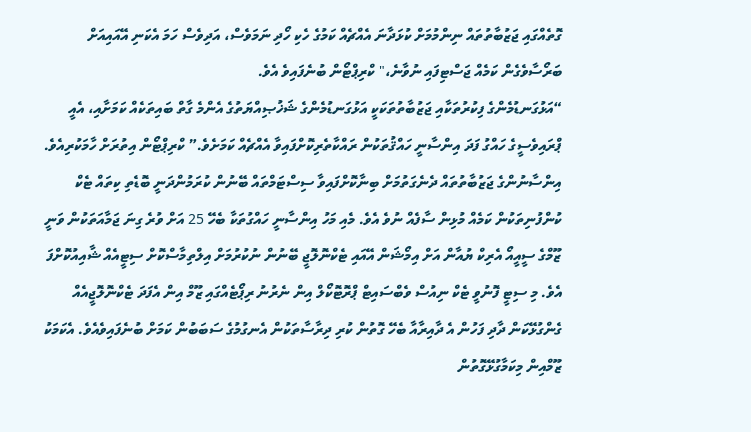ގޮތެއްގައި ޖަޒުބާތުތައް ނިންމުމަށް ކުޅަދާނަ އެއްޗެއް ކަމުގެ ހެކި ހޯދި ނަމަވެސް، އަދިވެސް ހަމަ އެކަނި އޭއައިއަށް ބަރޯސާވެގެން ކަމެއް ޖަސްޓިފައި ނުވާނެ،" ކްރިޕްޓޯން ބުނެފައިވެ އެވެ.
“އަޅުގަނޑުމެންގެ ފިކުރުތަކާއި ޖަޒުބާތުތަކަކީ އަޅުގަނޑުމެންގެ ޝަޚުޞިއްޔަތުގެ އެންމެ ގާތް ބައިތަކެއް ކަމަށާއި، އެއީ ޕްރައިވެސީގެ ހައްގު ފަދަ އިންސާނީ ހައްޤުތަކުން ރައްކާތެރިކޮށްފައިވާ އެއްޗެއް ކަމަށެވެ.” ކްރިޕްޓޯން އިތުރަށް ހާމަކުރިއެވެ.
އިންސާނުންގެ ޖަޒުބާތުތައް ދެނެގަތުމަށް ބިނާކޮށްފައިވާ ސިސްޓަމްތައް ބޭނުން ކުރަމުންދަނީ ބޮޑެތި ކިތައް ޓެކް ކުންފުނިތަކުން ކަމެއް މުޅިން ސާފެއް ނުވެ އެވެ. މެއި މަހު އިންސާނީ ހައްގުތަކާ ބެހޭ 25 އަށް ވުރެ ގިނަ ޖަމާއަތަކުން ވަނީ ޒޫމްގެ ސީއީއޯ އެރިކް ޔުއާން އަށް އިމޯޝަން އޭއައި ޓެކްނޮލޮޖީ ބޭނުން ނުކުރުމަށް އިލްތިމާސްކޮށް ސިޓީއެއް ޝާއިއުކޮށްފަ އެވެ. މި ސިޓީ ފޮނުވީ ޓެކް ނިއުސް ވެބްސައިޓް ޕްރޮޓޮކޯލް އިން ނެރުނު ރިޕޯޓެއްގައި ޒޫމް އިން އެފަދަ ޓެކްނޮލޮޖީއެއް ގެންގުޅޭކަން ދާދި ފަހުން އެ ދާއިރާއާ ބެހޭ ގޮތުން ކުރި ދިރާސާތަކުން އެނގުމުގެ ސަބަބުން ކަމަށް ބުނެފައިވެއެވެ. އެކަމަކު ޒޫމްއިން މިކަމާގުޅޭގޮތުން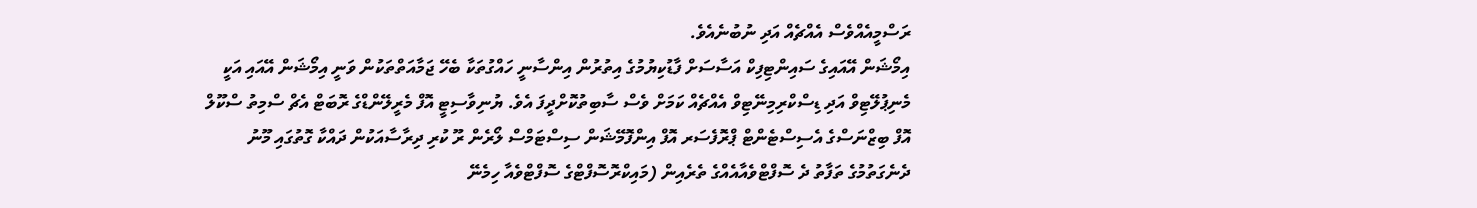ރަސްމީއެއްވެސް އެއްޗެއް އަދި ނުބުނެއެވެ.
އިމޯޝަން އޭއައިގެ ސައިންޓިފިކް އަސާސަށް ފާޑުކިޔުމުގެ އިތުރުން އިންސާނީ ހައްގުތަކާ ބެހޭ ޖަމާއަތްތަކުން ވަނީ އިމޯޝަން އޭއައި އަކީ މެނިޕުލޭޓިވް އަދި ޑިސްކްރިމިނޭޓިވް އެއްޗެއް ކަމަށް ވެސް ސާބިތުކޮށްދީފަ އެވެ. ޔުނިވާސިޓީ އޮފް މެރީލޭންޑްގެ ރޮބަޓް އެޗް ސްމިތު ސްކޫލް އޮފް ބިޒްނަސްގެ އެސިސްޓެންޓް ޕްރޮފެސަރ އޮފް އިންފޮމޭޝަން ސިސްޓަމްސް ލޯރެން ރޫ ކުރި ދިރާސާއަކުން ދައްކާ ގޮތުގައި މޫނު ދެނެގަތުމުގެ ތަފާތު ދެ ސޮފްޓްވެއާއެއްގެ ތެރެއިން (މައިކްރޮސޮފްޓްގެ ސޮފްޓްވެއާ ހިމެނޭ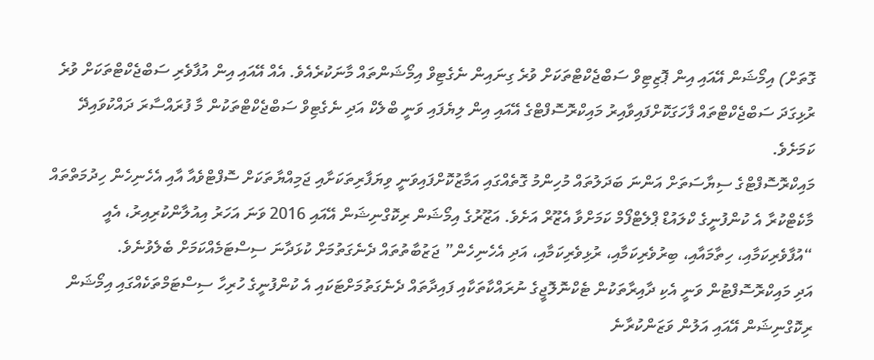ގޮތަށް) އިމޯޝަން އޭއައި އިން ޕޮޒިޓިވް ސަބްޖެކްޓްތަކަށް ވުރެ ގިނައިން ނެގެޓިވް އިމޯޝަންތައް މާނަކުރެއެވެ. އެއް އޭއައި އިން އުފާވެރި ސަބްޖެކްޓްތަކަށް ވުރެ ރުޅިގަދަ ސަބްޖެކްޓްތައް ފާހަގަކޮށްފައިވާއިރު މައިކްރޮސޮފްޓްގެ އޭއައި އިން ލިޔެފައި ވަނީ ބްލެކް އަދި ނެގެޓިވް ސަބްޖެކްޓްތަކުން މާ ފުރައްސާރަ ދައްކުވައިދޭ ކަމަށެވެ.
މައިކްރޮސޮފްޓްގެ ސިޔާސަތަށް އަންނަ ބަދަލުތައް މުހިންމު ގޮތެއްގައި އަމާޒުކޮށްފައިވަނީ ވިޔަފާރިތަކަށާއި ޖަމިއްޔާތަކަށް ސޮފްޓްވެއާ އާއި އެހެނިހެން ހިދުމަތްތައް މާކެޓްކުރާ އެ ކުންފުނީގެ ކްލައުޑް ޕްލެޓްފޯމް ކަމަށްވާ އެޒޫރް އަށެވެ. އަޒޫރުގެ އިމޯޝަން ރިކޮގްނިޝަން އޭއައި 2016 ވަނަ އަހަރު އިއުލާންކުރިއިރު، އެއީ “އުފާވެރިކަމާއި، ހިތާމައާއި، ބިރުވެރިކަމާއި، ރުޅިވެރިކަމާއި، އަދި އެހެނިހެން” ޖަޒުބާތުތައް ދެނެގަތުމަށް ކުޅަދާނަ ސިސްޓަމެއްކަމަށް ބެލެވުނެވެ.
އަދި މައިކްރޮސޮފްޓުން ވަނީ އެކި ދާއިރާތަކުން ޓެކްނޮލޮޖީގެ ނުރައްކާތަކާއި ފައިދާތައް ދެނެގަތުމަށްޓަކައި އެ ކުންފުނީގެ ހުރިހާ ސިސްޓަމްތަކެއްގައި އިމޯޝަން ރިކޮގްނިޝަން އޭއައި އަލުން ވަޒަންކުރާނެ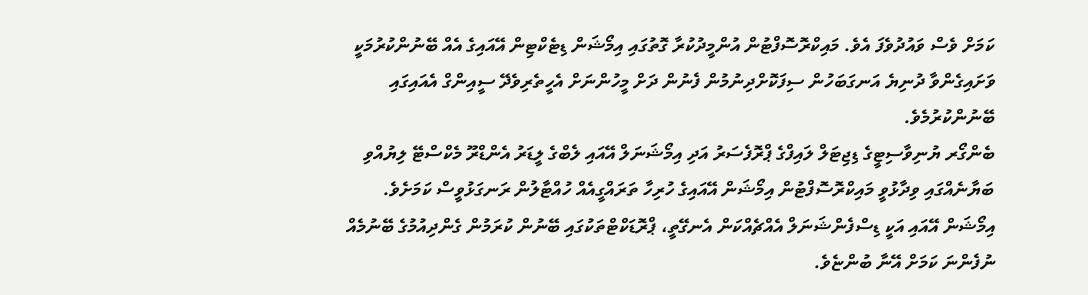ކަމަށް ވެސް ވައުދުވެފަ އެވެ. މައިކްރޮސޮފްޓުން އުންމީދުކުރާ ގޮތުގައި އިމޯޝަން ޑިޓެކްޓިން އޭއައިގެ އެއް ބޭނުންކުރުމަކީ ވަށައިގެންވާ ދުނިޔެ އަނގަބަހުން ސިފަކޮށްދިނުމުން ފެނުން ދަށް މީހުންނަށް އެހީތެރިވެދޭ ސީއިންގް އެއައިގައި ބޭނުންކުރުމެވެ.
ބެންގޯރ ޔުނިވާސިޓީގެ ޑިޖިޓަލް ލައިފްގެ ޕްރޮފެސަރު އަދި އިމޯޝަނަލް އޭއައި ލެބްގެ ލީޑަރު އެންޑްރޫ މެކްސްޓޭ ލިޔުއްވި ބަޔާނެއްގައި ވިދާޅުވީ މައިކްރޮސޮފްޓުން އިމޯޝަން އޭއައިގެ ހުރިހާ ތަރައްގީއެއް ހުއްޓާލުން ރަނގަޅުވީސް ކަމަށެވެ. އިމޯޝަން އޭއައި އަކީ ޑިސްފެންޝަނަލް އެއްޗެއްކަން އެނގޭތީ، ޕްރޮޑަކްޓްތަކުގައި ބޭނުން ކުރަމުން ގެންދިއުމުގެ ބޭނުމެއް ނުފެންނަ ކަމަށް އޭނާ ބުންޏެވެ.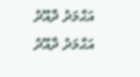އަޙްމަދު ދާއޫދު
އަޙްމަދު ދާއޫދު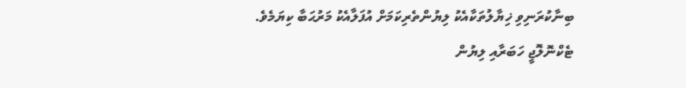ބިނާކުރަނިވި ޚިޔާލުތަކާއެކު ލިޔުންތެރިކަމަށް އުފަލާއެކު މަރުޙަބާ ކިޔަމެވެ.
ޓެކްނޮލޮޖީ ހަބަރާއި ލިޔުން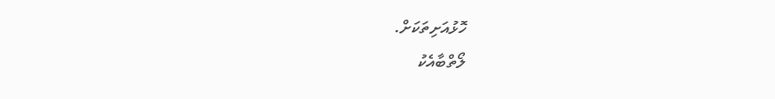ހޮޅުއަށިތަކަށް.
ލޯތްބާއެކު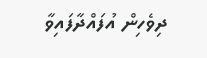ދިވެހިން އުފައްދާފައިވާ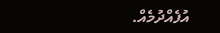އުފެއްދުމެއް.